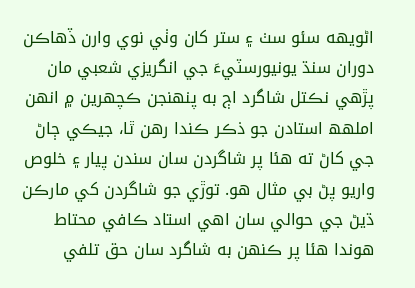اڻويھه سئو سٺ ۽ ستر کان وٺي نوي وارن ڏھاڪن دوران سنڌ يونيورسٽيءَ جي انگريزي شعبي مان پڙهي نڪتل شاگرد اڄ به پنهنجن ڪچھرين ۾ انهن املهھ استادن جو ذڪر ڪندا رھن ٿا، جيڪي ڄاڻ جي کاڻ ته ھئا پر شاگردن سان سندن پيار ۽ خلوص واريو پڻ بي مثال ھو. توڙي جو شاگردن کي مارڪن ڌيڻ جي حوالي سان اھي استاد ڪافي محتاط ھوندا ھئا پر ڪنهن به شاگرد سان حق تلفي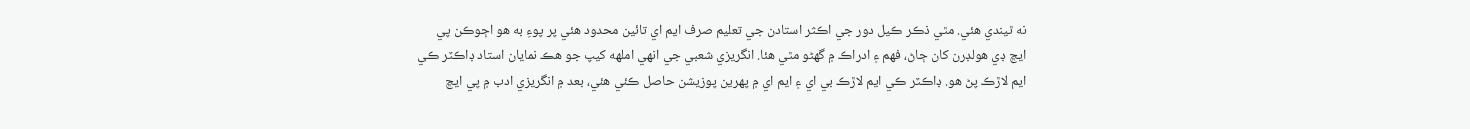نه ٿيندي هئي. مٿي ذڪر ڪيل دور جي اڪثر استادن جي تعليم صرف ايم اي تائين محدود ھئي پر پوءِ به ھو اڄوڪن پي ايڇ ڊي ھولڊرن کان ڄاڻ، فھم ۽ ادراڪ ۾ گهڻو مٿي ھئا. انگريزي شعبي جي انهي املھه کيپ جو ھڪ نمايان استاد ڊاڪٽر ڪي ايم لاڙڪ پڻ ھو. ڊاڪٽر ڪي ايم لاڙڪ بي اي ۽ ايم اي ۾ پھرين پوزيشن حاصل ڪئي ھئي، بعد ۾ انگريزي ادب ۾ پي ايڇ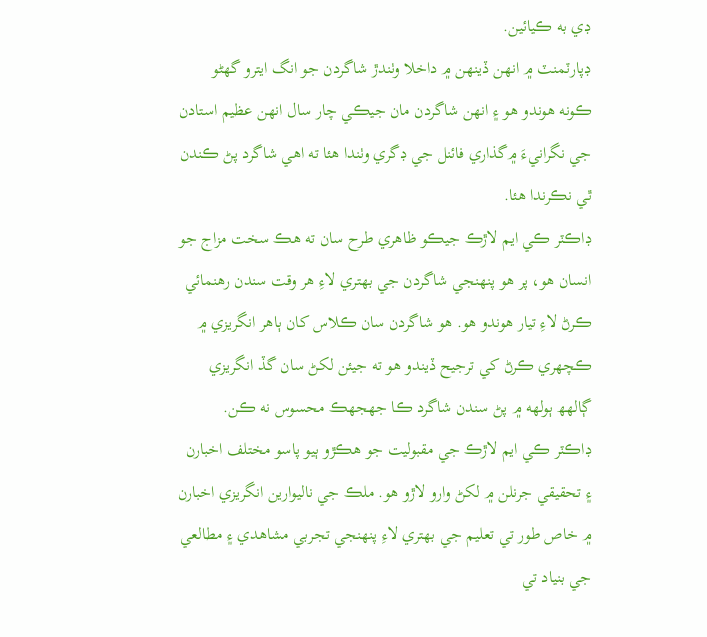ڊي به ڪيائين.
ڊپارٽمنٽ ۾ انھن ڏينهن ۾ داخلا وٺندڙ شاگردن جو انگ ايترو گهڻو ڪونه ھوندو ھو ۽ انهن شاگردن مان جيڪي چار سال انهن عظيم استادن جي نگرانيءَ ۾گذاري فائنل جي ڊگري وٺندا ھئا ته اھي شاگرد پڻ ڪندن ٿي نڪرندا ھئا.
ڊاڪٽر ڪي ايم لاڙڪ جيڪو ظاھري طرح سان ته ھڪ سخت مزاج جو انسان ھو، پر ھو پنهنجي شاگردن جي بھتري لاءِ ھر وقت سندن رھنمائي ڪرڻ لاءِ تيار ھوندو ھو. ھو شاگردن سان ڪلاس کان ٻاهر انگريزي ۾ ڪچھري ڪرڻ کي ترجيح ڏيندو ھو ته جيئن لکڻ سان گڏ انگريزي ڳالهھ ٻولهه ۾ پڻ سندن شاگرد ڪا جھجھڪ محسوس نه ڪن.
ڊاڪٽر ڪي ايم لاڙڪ جي مقبوليت جو ھڪڙو ٻيو پاسو مختلف اخبارن ۽ تحقيقي جرنلن ۾ لکڻ وارو لاڙو ھو. ملڪ جي ناليوارين انگريزي اخبارن ۾ خاص طور تي تعليم جي بھتري لاءِ پنهنجي تجربي مشاھدي ۽ مطالعي جي بنياد تي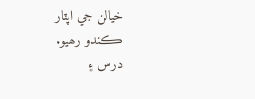خيالن جي اپٽار ڪندو رھيو.
درس ۽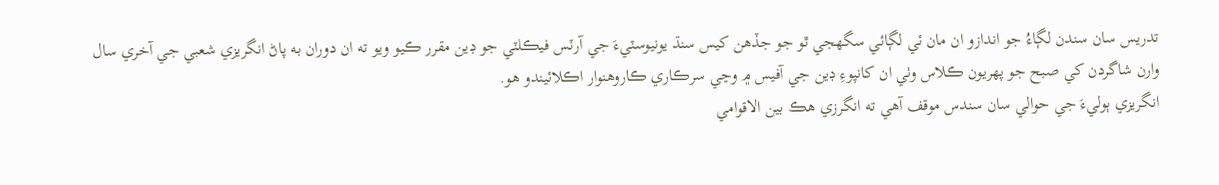تدريس سان سندن لڳاءُ جو اندازو ان مان ئي لڳائي سگهجي ٿو جو جڏهن کيس سنڌ يونيوسٽيءَ جي آرٽس فيڪلٽي جو ڊين مقرر ڪيو ويو ته ان دوران به پاڻ انگريزي شعبي جي آخري سال وارن شاگردن کي صبح جو پھريون ڪلاس وٺي ان کانپوءِ ڊين جي آفيس ۾ وڃي سرڪاري ڪاروھنوار اڪلائيندو ھو.
انگريزي ٻوليءَ جي حوالي سان سندس موقف آهي ته انگرزي ھڪ بين الاقوامي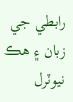رابطي جي زبان ۽ ھڪ نيوٽرل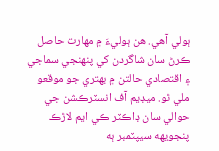ٻولي آهي. ھن ٻوليءَ ۾ مھارت حاصل ڪرڻ سان شاگردن کي پنهنجي سماجي ۽ اقتصادي حالتن ۾ بھتري جو موقعو ملي ٿو. ميڊيم آف انسٽرڪشن جي حوالي سان ڊاڪٽر ڪي ايم لاڙڪ پنجويھه سيپٽمبر ٻه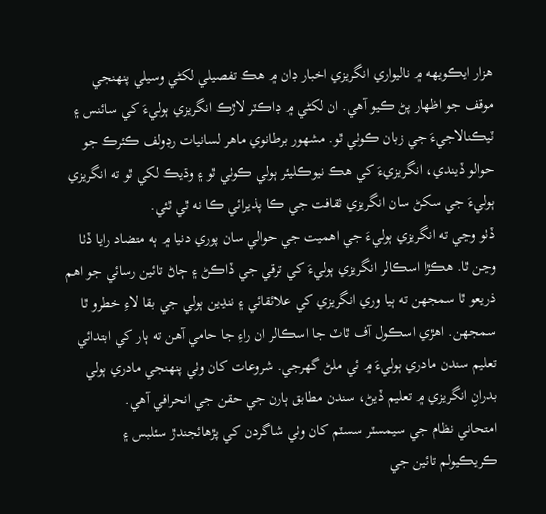ھزار ايڪويھه ۾ ناليواري انگريزي اخبار ڊان ۾ ھڪ تفصيلي لکڻي وسيلي پنهنجي موقف جو اظهار پڻ ڪيو آهي. ان لکڻي ۾ ڊاڪٽر لاڙڪ انگريزي ٻوليءَ کي سائنس ۽ ٽيڪنالاجيءَ جي زبان ڪوٺي ٿو. مشھور برطانوي ماھر لسانيات رڊولف ڪئرڪ جو حوالو ڏيندي، انگريزيءَ کي ھڪ نيوڪليئر ٻولي ڪوٺي ٿو ۽ وڌيڪ لکي ٿو ته انگريزي ٻوليءَ جي سکڻ سان انگريزي ثقافت جي ڪا پذيرائي ڪا نه ٿي ٿئي.
ڏٺو وڃي ته انگريزي ٻوليءَ جي اھميت جي حوالي سان پوري دنيا ۾ ٻه متضاد رايا ڏٺا وڃن ٿا. ھڪڙا اسڪالر انگريزي ٻوليءَ کي ترقي جي ڏاڪڻ ۽ ڄاڻ تائين رسائي جو اھم ذريعو ٿا سمجھن ته ٻيا وري انگريزي کي علائقائي ۽ ننڍين ٻولي جي بقا لاءِ خطرو ٿا سمجهن. اھڙي اسڪول آف ٿاٽ جا اسڪالر ان راءِ جا حامي آهن ته ٻار کي ابتدائي تعليم سندن مادري ٻوليءَ ۾ ئي ملڻ گھرجي. شروعات کان وٺي پنهنجي مادري ٻولي بدرانِ انگريزي ۾ تعليم ڏيڻ، سندن مطابق ٻارن جي حقن جي انحرافي آهي.
امتحاني نظام جي سيمسٽر سسٽم کان وٺي شاگردن کي پڙھائجندڙ سئلبس ۽ ڪريڪيولم تائين جي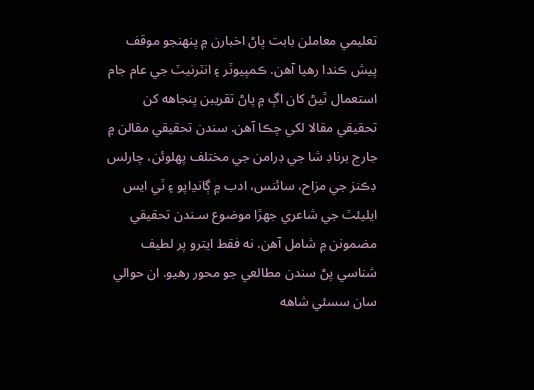تعليمي معاملن بابت پاڻ اخبارن ۾ پنھنجو موقف پيش ڪندا رھيا آهن. ڪمپيوٽر ۽ انٽرنيٽ جي عام جام استعمال ٿيڻ کان اڳ ۾ پاڻ تقريبن پنجاهه کن تحقيقي مقالا لکي چڪا آهن. سندن تحقيقي مقالن ۾ جارج برناڊ شا جي ڊرامن جي مختلف پھلوئن، چارلس ڊڪنز جي مزاح، سائنس، ادب ۾ ڳانڍاپو ۽ ٽي ايس ايليئٽ جي شاعري جھڙا موضوع سـندن تحقيقي مضمونن ۾ شامل آهن. نه فقط ايترو پر لطيف شناسي پڻ سندن مطالعي جو محور رھيو. ان حوالي سان سسئي شاهه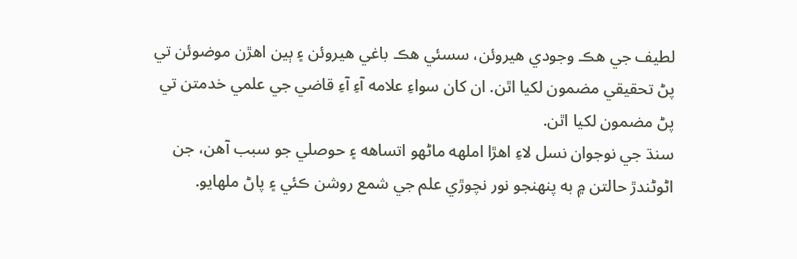لطيف جي ھڪ وجودي ھيروئن، سسئي ھڪ باغي ھيروئن ۽ ٻين اھڙن موضوئن تي پڻ تحقيقي مضمون لکيا اٿن. ان کان سواءِ علامه آءِ آءِ قاضي جي علمي خدمتن تي پڻ مضمون لکيا اٿن.
سنڌ جي نوجوان نسل لاءِ اھڙا املھه ماڻھو اتساهه ۽ حوصلي جو سبب آهن، جن اڻوڻندڙ حالتن ۾ به پنهنجو نور نچوڙي علم جي شمع روشن ڪئي ۽ پاڻ ملھايو.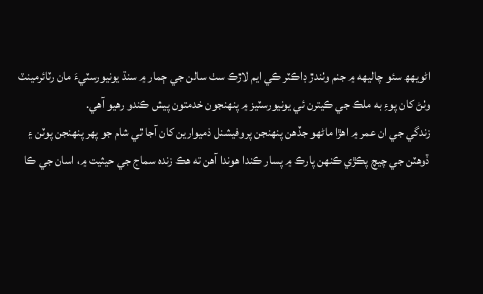اڻويهھ سئو چاليھه ۾ جنم وٺندڙ ڊاڪٽر ڪي ايم لاڙڪ سٺ سالن جي ڄمار ۾ سنڌ يونيورسٽيءَ مان رٽائرمينٽ وٺڻ کان پوءِ به ملڪ جي ڪيترن ئي يونيورسٽيز ۾ پنهنجون خدمتون پيش ڪندو رھيو آهي.
زندگي جي ان عمر ۾ اھڙا ماڻھو جڏھن پنهنجن پروفيشنل ذميوارين کان آجا ٿي شام جو پھر پنهنجن پوٽن ۽ ڏوھٽن جي چيچ پڪڙي ڪنهن پارڪ ۾ پسار ڪندا ھوندا آهن ته ھڪ زنده سماج جي حيثيت ۾، اسان جي ڪا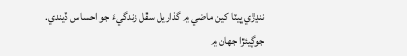ننڍڙي ڀيٽا کين ماضي ۾ گذاريل سڦل زندگيءَ جو احساس ڏيندي.
جوڳيئڙا جھان ۾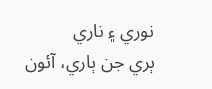نوري ۽ ناري
ٻري جن ٻاري، آئون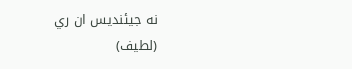نه جيئنديس ان ري
(لطيف)